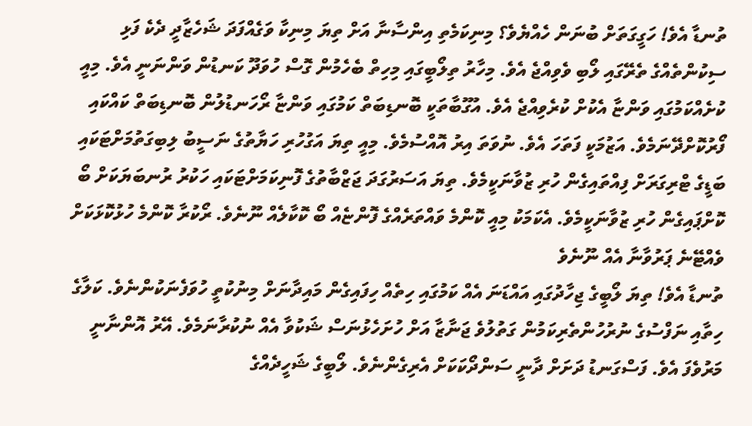ތުނޑާ އެވެ! ހަގީގަތަށް ބުނަން ހެއްޔެވެ؟ މިނިކަމެތި އިންސާނާ އަށް ތިޔަ މިނިކާ ވަގެއްފަދަ ޝަހެޒާދީ ދެކެ ފަޅި ސިކުންތެއްގެ ތެރޭގައި ލޯބި ވެވިއްޖެ އެވެ. މިހާރު ތިލޯބީގައި މިހިތް ބެހެމުން ގޮސް ހުވަދޫ ކަނޑުން ވަންނަނީ އެވެ. މިއީ ކުށެއްކަމުގައި ވަންޏާ އެކުށް ކުރެވިއްޖެ އެވެ. އުގޫބާތަކީ ބޮނޑިބަތް ކަމުގައި ވަންޏާ ރޯހަނޑުލުން ބޮނޑިބަތް ކައްކައި ފޯރުކޮށްދޭނަމެވެ. އަޒުމަކީ ފަތަހަ އެވެ. ނުވަތަ އިރު އޮއްސުމެވެ. މިއީ ތިޔަ އަގުހުރި ހަޔާތުގެ ނަސީބު ލިބިގަތުމަށްޓަކައި ބަޑީގެ ޓްރިގަރަށް ފިއްތައިގެން ހުރި ޒުވާނަކީމެވެ. ތިޔަ އަސަރުގަދަ ޖަޒްބާތުގެ ފޮނިކަމަށްޓަކައި ހަކުރު ރުނބަޔަކަށް ބޯ ކޮށްޕައިގެން ހުރި ޒުވާނަކީމެވެ. އެކަމަކު މިއީ ކޮންމެ ވައްތަރެއްގެ ފޮންޏެއް ބޯ ކޮކާލެއް ނޫނެވެ. ރޯކުރާ ކޮންމެ ހުޅުކޮޅަކަށް ވެއްޓޭނެ ޕަރުވާނާ އެއް ނޫނެވެ
ތުނޑާ އެވެ! ތިޔަ ލޯބީގެ ޖިހާދުގައި އައްޑަނަ އެއް ކަމުގައި ހިތެއް ހިފައިގެން މައިދާނަށް މިނުކުތީ ހުވަފެނަކުންނެވެ. ކަލާގެ ހިތާއި ނަފްސުގެ ނުރުހުންތެރިކަމުން ގަތުލުވެ ޖަނާޒާ އަށް ހުށަހެޅުނަސް ޝަކުވާ އެއް ނުކުރާނަމެވެ. އޭރު އޮންނާނީ މަރުވެފަ އެވެ. ފަސްގަނޑު ދަށަށް ދާނީ ސަންދޯކަކަށް އެރިގެންނެވެ. ލޯބީގެ ޝަހީދެއްގެ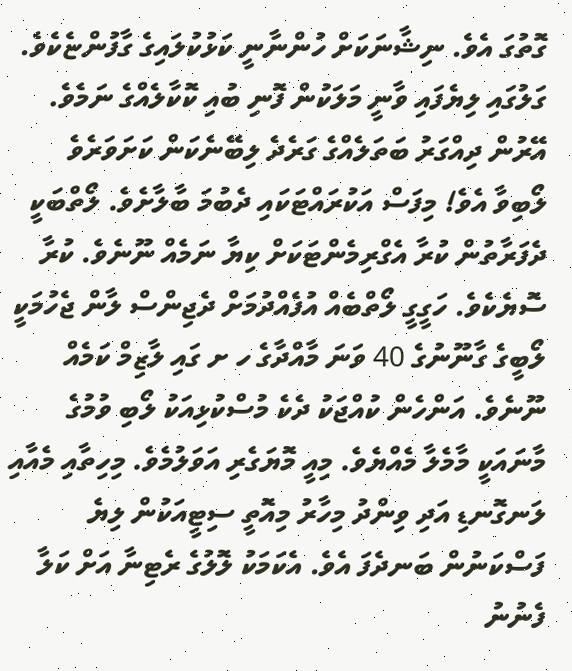ގޮތުގަ އެވެ. ނިޝާނަކަށް ހުންނާނީ ކަޅުކުލައިގެ ގާފުންޏެކެވެ. ގަލުގައި ލިޔެފައި ވާނީ މަލަކުން ފޮނި ބުއި ކޮކާލެއްގެ ނަމެވެ. އޭރުން ދިއްގަރު ބަތަލެއްގެ ގަރެދެ ލިބޭނެކަން ކަށަވަރެވެ
ލޯބިވާ އެވެ! މިފަސް އަކުރައްޓަކައި ދެބުމަ ބާލާށެވެ. ލޯތްބަކީ ދެފަރާތުން ކުރާ އެގްރިމެންޓަކަށް ކިޔާ ނަމެއް ނޫނެވެ. ކުރާ ސޮޔެކެވެ. ހަގީގީ ލޯތްބެއް އުފެއްދުމަށް ދެޖިންސް ލާން ޖެހުމަކީ ލޯބީގެ ގާނޫނުގެ 40 ވަނަ މާއްދާގެ ހ ށ ގައި ލާޒިމް ކަމެއް ނޫނެވެ. އަންހެން ކުއްޖަކު ދެކެ މުސްކުޅިއަކު ލޯބި ވުމުގެ މާނައަކީ މާމެލާ މެއްޔެވެ. މިއީ މޮޔަގެރި އަވަލުމެވެ. މިހިތާއި މެއާއި ލަނގޮނޑި އަދި ވިންދު މިހާރު މިއޮތީ ސިޓީއަކުން ލިޔެ ފަސްކަނުން ބަނދެފަ އެވެ. އެކަމަކު ލޮލުގެ ރެޓިނާ އަށް ކަލާ ފެނުނު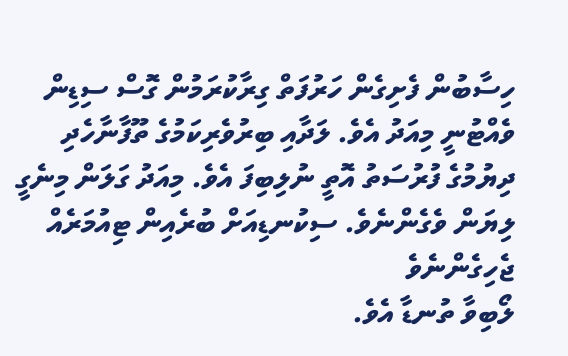ހިސާބުން ފެށިގެން ހަރުފަތް ގިރާކުރަމުން ގޮސް ސިޑިން ވެއްޓުނީ މިއަދު އެވެ. ލަދާއި ބިރުވެރިކަމުގެ ތޫފާނާހެދި ދިޔުމުގެ ފުރުސަތު އޮތީ ނުލިބިފަ އެވެ. މިއަދު ގަލަން މިނެގީ ލިޔަން ވެގެންނެވެ. ސިކުނޑިއަށް ބުރެއިން ޓިއުމަރެއް ޖެހިގެންނެވެ
ލޯބިވާ ތުނޑާ އެވެ.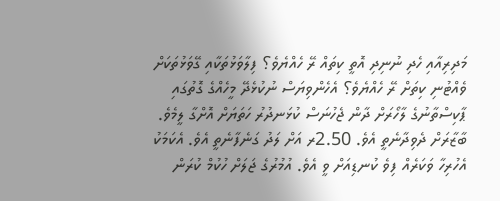މަދިރިއާއި ހެދި ނުނިދި އޮތީ ކިތައް ރޭ ހެއްޔެވެ؟ ފިލާވަޅުތަކާއި ގޭވަޅުތަކަށް ވެއްޓުނި ކިތަށް ރޭ ހެއްޔެވެ؟ އެހެންވިޔަސް ނުކުޅެދޭ މީހެއްގެ ގޮތުގައި ޕާކިސްތާނުގެ ލާހޯރަށް ދާން ޖެހުނަސް ކުޅަނދުރު ހަތަޔަށް އޮށްގާ ލީމެވެ. ބާޒާރަށް ދެވިދާނެތީ އެވެ. 2.50ރ އަށް ލަދު ގަނެފާނެތީ އެވެ. އެކަމަކު އެހުރިހާ ވަކަރެއް ފިވެ ކުނޑިއަށް ވީ އެވެ. އުމުރުގެ ޖަލަށް ހުކުމް ކުރަން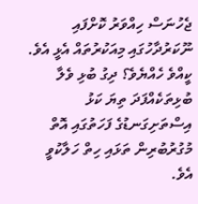ޖެހުނަސް ހިއްވަރު ކޮށްފައި ނޫކަރުދާހުގައި މިއަކުރުތައް އެޅީ އެވެ. ކީއްވެ ހެއްޔެވެ؟ ދިގު ބުޅި ވެލާ ބުޅިތަކެއްފަދަ ތިޔަ ކަޅު އިސްތަށިގަނޑުގެ ފަހަތުގައި އޮތް މުގުރުބުރިން ތަޅައި ހިތް ހަލާކުވީ އެވެ.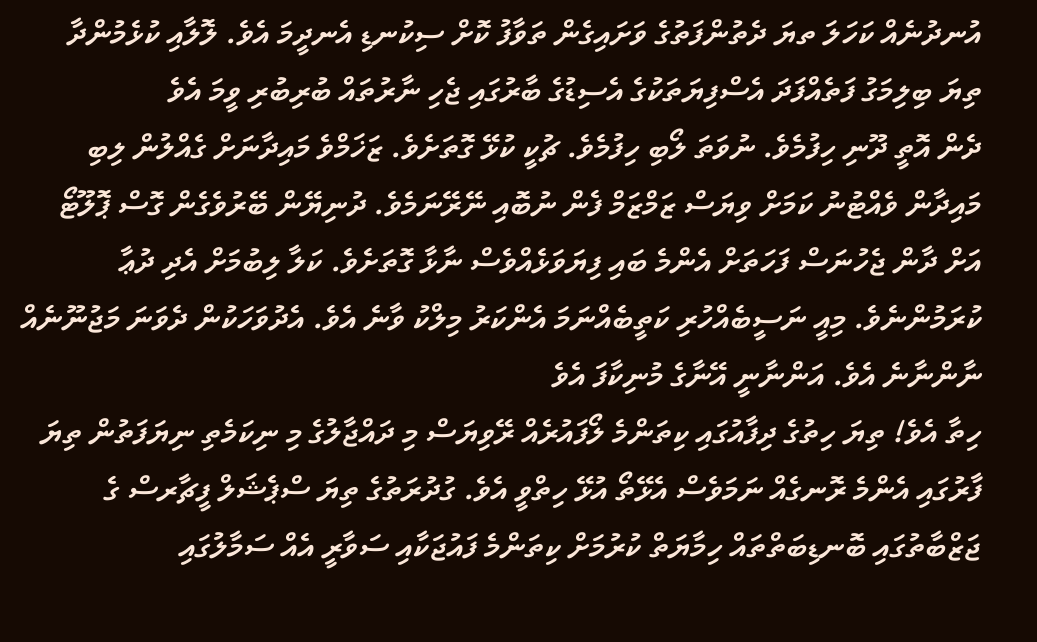އުނދުނެއް ކަހަލަ ތޔަ ދެތުންފަތުގެ ވަށައިގެން ތަވާފު ކޮށް ސިކުނޑި އެނދީމަ އެވެ. ލޮލާއި ކުޅެމުންދާ ތިޔަ ބިލިމަގު ފަތެއްފަދަ އެސްފިޔަތަކުގެ އެސިޑުގެ ބާރުގައި ޖެހި ނާރުތައް ބުރިބުރި ވީމަ އެވެ
ދެން އޮތީ ދޫނި ހިފުމެވެ. ނުވަތަ ލޯބި ހިފުމެވެ. ޗުކީ ކުޅޭ ގޮތަށެވެ. ޒަޚަމްވެ މައިދާނަށް ގެއްލުން ލިބި މައިދާން ވެއްޓުނު ކަމަށް ވިޔަސް ޒަމްޒަމް ފެން ނުބޮއި ނޭރޭނަމެވެ. ދުނިޔޭން ބޭރުވެގެން ގޮސް ޕޮލޫޓޯ އަށް ދާން ޖެހުނަސް ފަހަތަށް އެންމެ ބައި ފިޔަވަޅެއްވެސް ނާޅާ ގޮތަށެވެ. ކަލާ ލިބުމަށް އެދި ދުޢާ ކުރަމުންނެވެ. މިއީ ނަސީބެއްހުރި ކަތީބެއްނަމަ އެންކަރު މިލްކު ވާނެ އެވެ. އެދުވަހަކުން ދެވަނަ މަޖުނޫނެއް ނާންނާނެ އެވެ. އަންނާނީ އޭނާގެ މުނިކާފަ އެވެ
ހިތާ އެވެ! ތިޔަ ހިތުގެ ދިފާއުގައި ކިތަންމެ ލޯފައުރެއް ރޭވިޔަސް މި ދައްޖާލުގެ މި ނިކަމެތި ނިޔަފަތުން ތިޔަ ފާރުގައި އެންމެ ރޮނގެއް ނަމަވެސް އެޅޭތޯ އުޅޭ ހިތްވީ އެވެ. ގުދުރަތުގެ ތިޔަ ސްޕެޝަލް ފީޗާރސް ގެ ޖަޒްބާތުގައި ބޮނޑިބަތްތައް ހިމާޔަތް ކުރުމަށް ކިތަންމެ ފައުޖަކާއި ސަވާރީ އެއް ސަމާލުގައި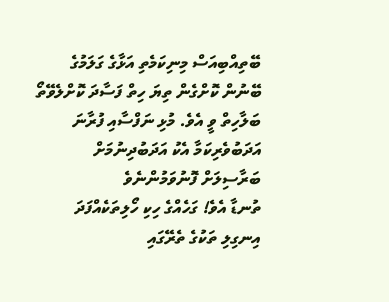ބޭތިއްބިއަސް މިނިކަމެތި އަޅާގެ ގަލަމުގެ ބޭނުން ކޮށްގެން ތިޔަ ހިތް ފަސާދަ ކޮށްލެވޭތޯ ބަލާހިތް ވީ އެވެ. މުޅި ނަފްސާއި ފުރާނަ އަދަބުވެރިކަމާ އެކު އަދަބުދިނުމަށް ބަރާސިލަށް ފޮނުވަމުންނެވެ
ތުނޑާ އެވެ! ގަހެއްގެ ހިކި ހޯލިތަކެއްފަދަ އިނގިލި ތަކުގެ ތެރޭގައި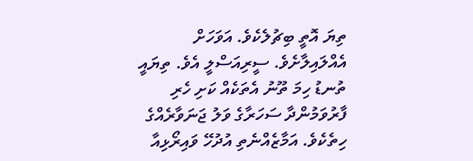ތިޔަ އޮތީ ބިޗުލެކެވެ. އަވަހަށް އެއްލައިލާށެވެ. ސީރިއަސްލީ އެވެ. ތިޔައީ ތުނޑު ހިމަ ތޫނު އެތަކެއް ކަށި ހެރި ފާރުވަމުންދާ ސަހަރާގެ ވަލު ޖަނަވާރެއްގެ ހިތެކެވެ. އަމާޒެއްނެތި އުދުހޭ ވައިރޯޅިއާ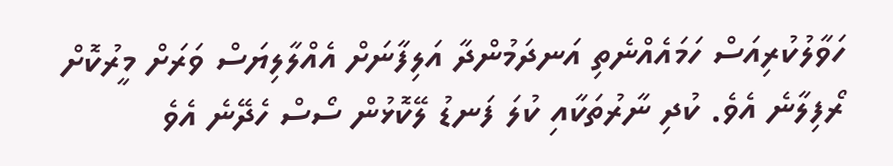ހަވާލުކުރިއަސް ހަމައެއްނެތި އަނދަމުންދާ އަލިފާނަށް އެއްލާލިޔަސް ވަރަށް މީރުކޮށް ރޯފިލާނެ އެވެ. ކުދި ނާރުތަކާއި ކުލަ ފަނޑު ލޭކޮޅުން ސޯސް ހެދޭނެ އެވެ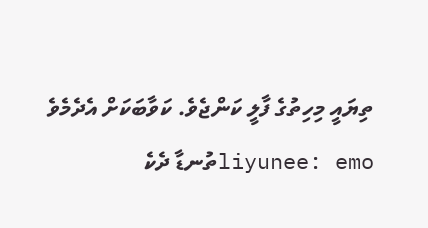ތިޔައީ މިހިތުގެ ފާލީ ކަންޖެވެ. ކަވާބަކަށް އެދެމެވެ
liyunee: emoތުނޑާ ދެކެ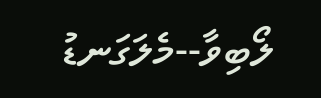ލޯބިވާ--މެލަގަނޑު